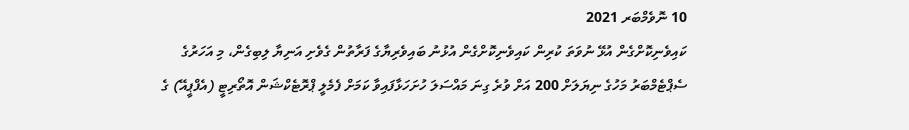10 ނޮވެމްބަރ 2021
ކައިވެނިކޮށްގެން އުޅޭ ނުވަތަ ކުރިން ކައިވެނިކޮށްގެން އުޅުނު ބައިވެރިޔާގެ ފަރާތުން ގެވެށި އަނިޔާ ލިބިގެން، މި އަހަރުގެ ސެޕްޓެމްބަރު މަހުގެ ނިޔަލަށް 200 އަށް ވުރެ ގިނަ މައްސަލަ ހުށަހަޅާފައިވާ ކަމަށް ފެމެލީ ޕްރޮޓެކްޝަން އޮތޯރިޓީ (އެފްޕީއޭ) ގެ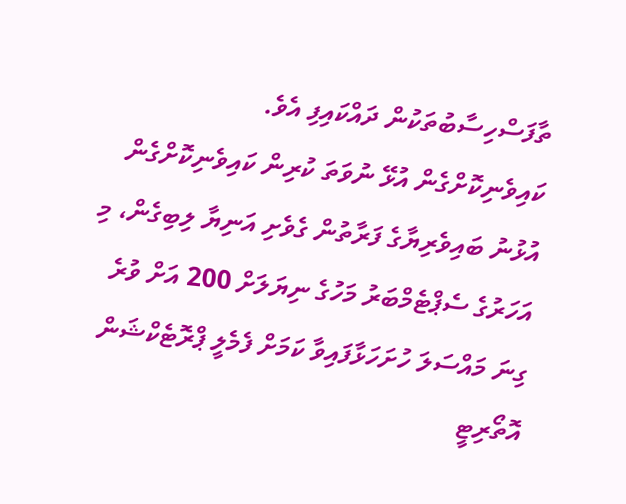ތާފަސްހިސާބުތަކުން ދައްކައިފި އެވެ.
ކައިވެނިކޮށްގެން އުޅޭ ނުވަތަ ކުރިން ކައިވެނިކޮށްގެން އުޅުނު ބައިވެރިޔާގެ ފަރާތުން ގެވެށި އަނިޔާ ލިބިގެން، މި އަހަރުގެ ސެޕްޓެމްބަރު މަހުގެ ނިޔަލަށް 200 އަށް ވުރެ ގިނަ މައްސަލަ ހުށަހަޅާފައިވާ ކަމަށް ފެމެލީ ޕްރޮޓެކްޝަން އޮތޯރިޓީ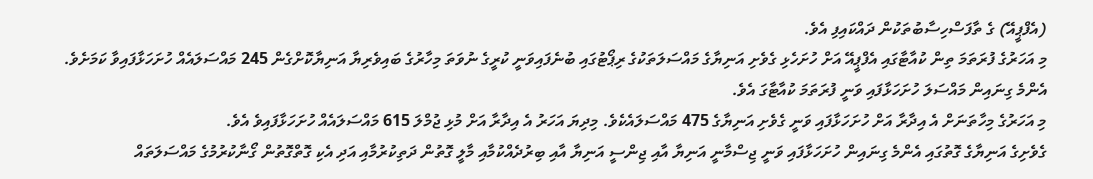(އެފްޕީއޭ) ގެ ތާފަސްހިސާބުތަކުން ދައްކައިފި އެވެ.
މި އަހަރުގެ ފުރަތަމަ ތިން ކުއާޓާގައި އެފްޕީއޭ އަށް ހުށަހެޅި ގެވެށި އަނިޔާގެ މައްސަލަތަކުގެ ރިޕޯޓުގައި ބުނެފައިވަނީ ކުރީގެ ނުވަތަ މިހާރުގެ ބައިވެރިޔާ އަނިޔާކޮށްގެން 245 މައްސަލައެއް ހުށަހަޅާފައިވާ ކަމަށެވެ. އެންމެ ގިނައިން މައްސަލަ ހުށަހަޅާފައި ވަނީ ފުރަތަމަ ކުއާޓާގަ އެވެ.
މި އަހަރުގެ މިހާތަނަށް އެ އިދާރާ އަށް ހުށަހަޅާފައި ވަނީ ގެވެށި އަނިޔާގެ 475 މައްސަލައެކެވެ. މިދިޔަ އަހަރު އެ އިދާރާ އަށް މުޅި ޖުމްލަ 615 މައްސަލައެއް ހުށަހަޅާފައިވެ އެވެ.
ގެވެށިގެ އަނިޔާގެ ގޮތުގައި އެންމެ ގިނައިން ހުށަހަޅާފައި ވަނީ ޖިސްމާނީ އަނިޔާ އާއި ޖިންސީ އަނިޔާ އާއި ބިރުދެއްކުމާއި މާލީ ގޮތުން ދަތިކުރުމާއި އަދި އެކި ގޮތްގޮތުން ގޯނާކުރުމުގެ މައްސަލަތައް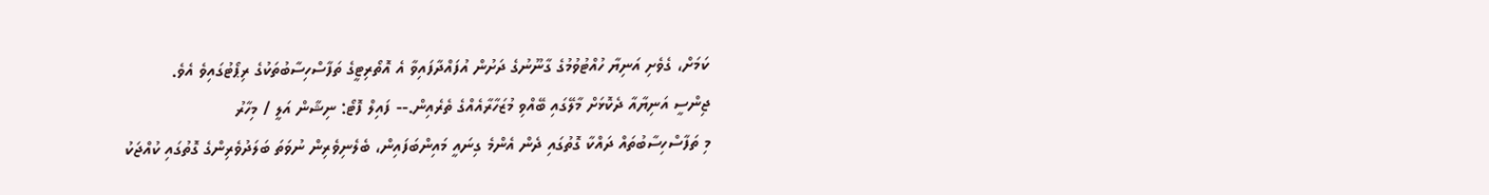ކަމަށް، ގެވެށި އަނިޔާ ހުއްޓުވުމުގެ ގާނޫނުގެ ދަށުން އުފައްދާފައިވާ އެ އޮތޯރިޓީގެ ތަފާސްހިސާބުތަކުގެ ރިޕޯޓުގައިވެ އެވެ.
ޖިންސީ އަނިޔާއާ ދެކޮޅަށް މާލޭގައި ބޭއްވި މުޒަހާރާއެއްގެ ތެރެއިން.-- ފައިލް ފޮޓޯ: ނިޝާން އަލީ / މިހާރު
މި ތަފާސްހިސާބުތައް ދައްކާ ގޮތުގައި ދެން އެންމެ ގިނައީ މައިންބަފައިން، ބެލެނިވެރިން ނުވަތަ ބަލަދުވެރިންގެ ގޮތުގައި ކުއްޖަކު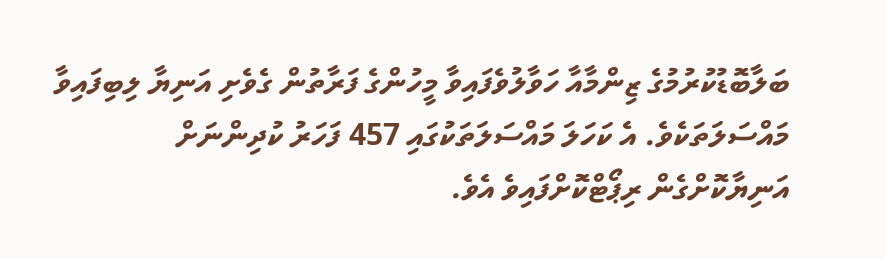ބަލާބޮޑުކުރުމުގެ ޒިންމާއާ ހަވާލުވެފައިވާ މީހުންގެ ފަރާތުން ގެވެށި އަނިޔާ ލިބިފައިވާ މައްސަލަތަކެވެ. އެ ކަހަލަ މައްސަލަތަކުގައި 457 ފަހަރު ކުދިންނަށް އަނިޔާކޮށްގެން ރިޕޯޓްކޮށްފައިވެ އެވެ.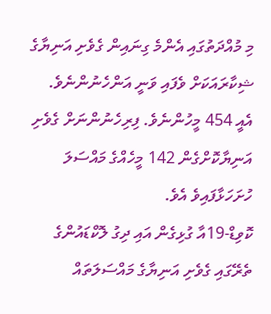މި މުއްދަތުގައި އެންމެ ގިނައިން ގެވެށި އަނިޔާގެ ޝިކާރައަކަށް ވެފައި ވަނީ އަންހެނުންނެވެ. އެއީ 454 މީހުންނެވެ. ފިރިހެނުންނަށް ގެވެށި އަނިޔާކޮށްގެން 142 މީހެއްގެ މައްސަލަ ހުށަހަޅާފައިވެ އެވެ.
ކޮވިޑް-19އާ ގުޅިގެން އައި ދިގު ލޮކްޑައުންގެ ތެރޭގައި ގެވެށި އަނިޔާގެ މައްސަލަތައް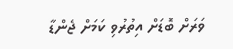ވަރަށް ބޮޑަށް އިތުރުވި ކަމަށް ޖެންޑާ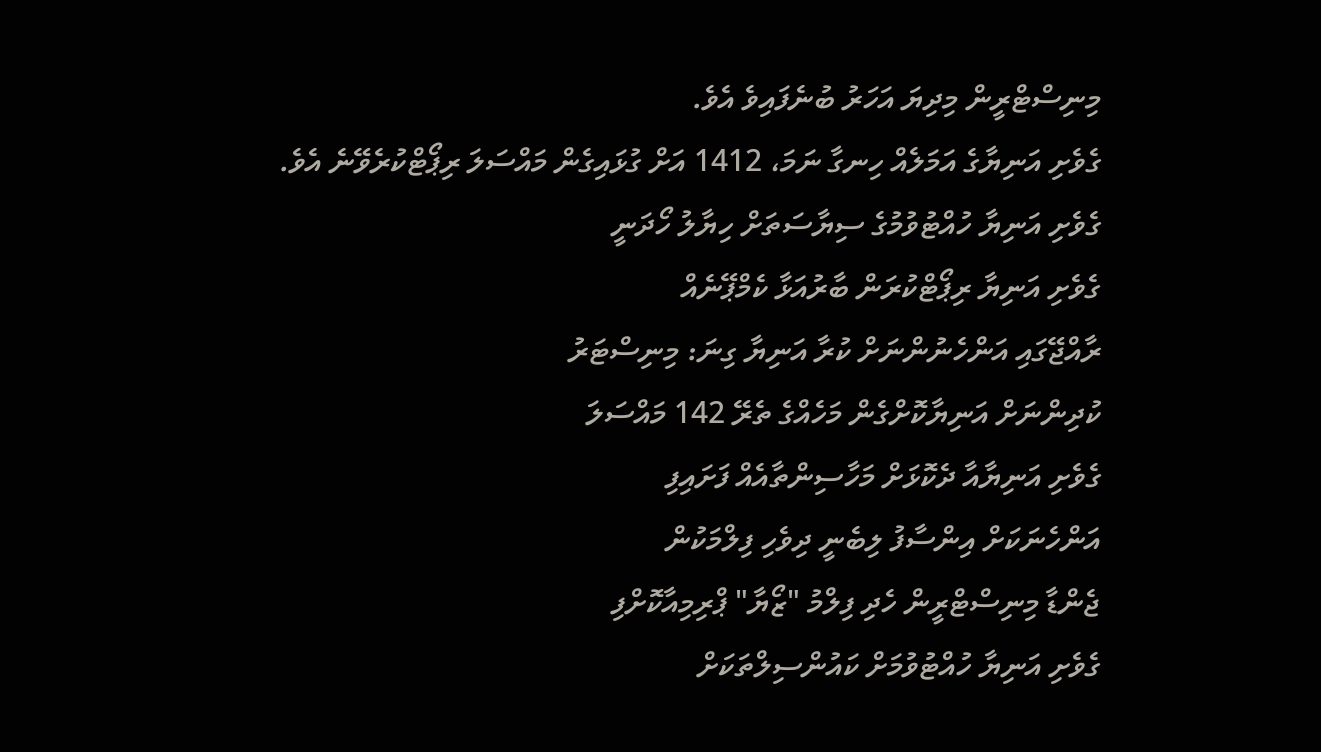މިނިސްޓްރީން މިދިޔަ އަހަރު ބުނެފައިވެ އެވެ.
ގެވެށި އަނިޔާގެ އަމަލެއް ހިނގާ ނަމަ، 1412 އަށް ގުޅައިގެން މައްސަލަ ރިޕޯޓްކުރެވޭނެ އެވެ.
ގެވެށި އަނިޔާ ހުއްޓުވުމުގެ ސިޔާސަތަށް ހިޔާލު ހޯދަނީ
ގެވެށި އަނިޔާ ރިޕޯޓްކުރަން ބާރުއަޅާ ކެމްޕޭނެއް
ރާއްޖޭގައި އަންހެނުންނަށް ކުރާ އަނިޔާ ގިނަ: މިނިސްޓަރު
ކުދިންނަށް އަނިޔާކޮށްގެން މަހެއްގެ ތެރޭ 142 މައްސަލަ
ގެވެށި އަނިޔާއާ ދެކޮޅަށް މަހާސިންތާއެއް ފަށައިފި
އަންހެނަކަށް އިންސާފު ލިބެނީ ދިވެހި ފިލްމަކުން
ޖެންޑާ މިނިސްޓްރީން ހެދި ފިލްމު "ޒޯޔާ" ޕްރިމިއާކޮށްފި
ގެވެށި އަނިޔާ ހުއްޓުވުމަށް ކައުންސިލްތަކަށް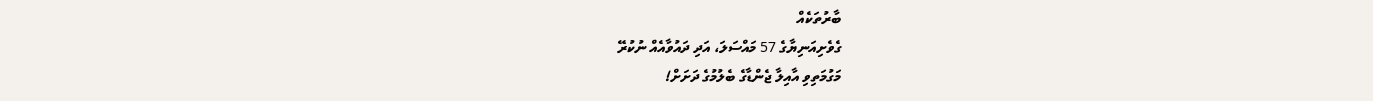ބާރުތަކެއް
ގެވެށިއަނިޔާގެ 57 މައްސަލަ، އަދި ދައުވާއެއް ނުކުރޭ
މަގުމަތިވި އާއިލާ ޖެންޑާގެ ބެލުމުގެ ދަށަށް!